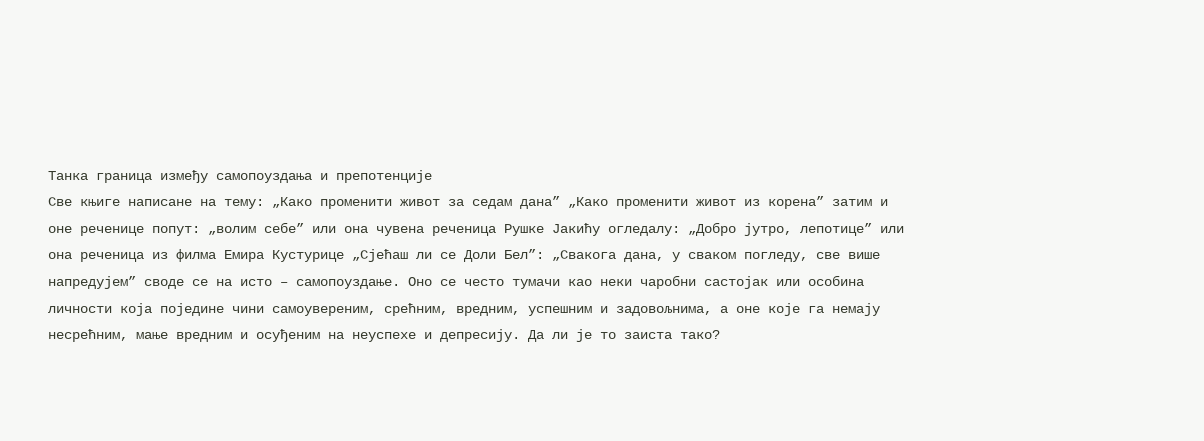Танка граница између самопоуздања и препотенције
Све књиге написане на тему: „Како променити живот за седам дана” „Како променити живот из корена” затим и оне реченице попут: „волим себе” или она чувена реченица Рушке Јакићу огледалу: „Добро јутро, лепотице” или она реченица из филма Емира Кустурице „Сјећаш ли се Доли Бел”: „Свакога дана, у сваком погледу, све више напредујем” своде се на исто – самопоуздање. Оно се често тумачи као неки чаробни састојак или особина личности која поједине чини самоувереним, срећним, вредним, успешним и задовољнима, а оне које га немају несрећним, мање вредним и осуђеним на неуспехе и депресију. Да ли је то заиста тако?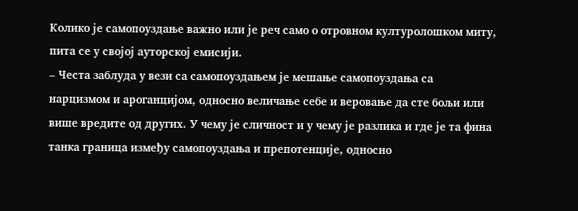Колико је самопоуздање важно или је реч само о отровном културолошком миту, пита се у својој ауторској емисији.
– Честа заблуда у вези са самопоуздањем је мешање самопоуздања са нарцизмом и ароганцијом, односно величање себе и веровање да сте бољи или више вредите од других. У чему је сличност и у чему је разлика и где је та фина танка граница између самопоуздања и препотенције, односно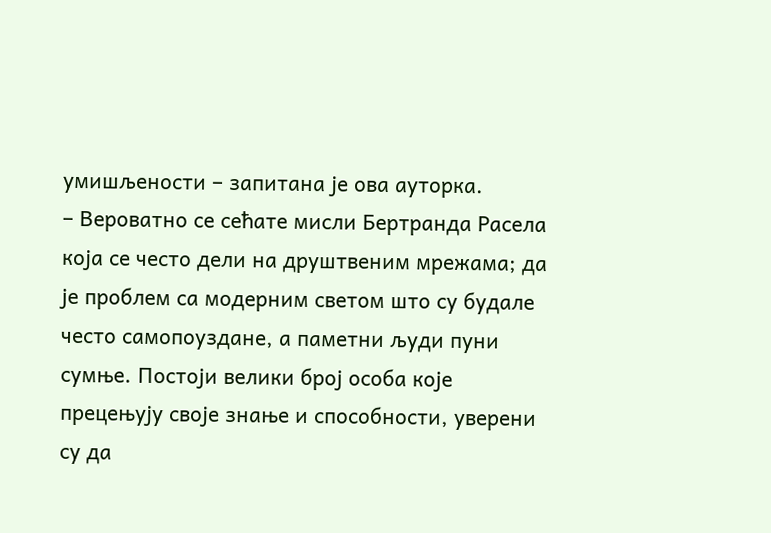умишљености – запитана је ова ауторка.
– Вероватно се сећате мисли Бертранда Расела која се често дели на друштвеним мрежама; да је проблем са модерним светом што су будале често самопоуздане, а паметни људи пуни сумње. Постоји велики број особа које прецењују своје знање и способности, уверени су да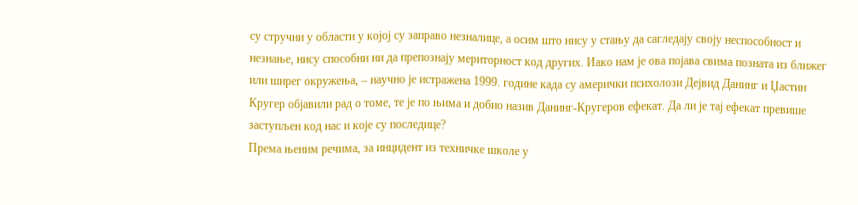су стручни у области у којој су заправо незналице, а осим што нису у стању да сагледају своју неспособност и незнање, нису способни ни да препознају мериторност код других. Иако нам је ова појава свима позната из ближег или ширег окружења, – научно је истражена 1999. године када су амерички психолози Дејвид Данинг и Џастин Кругер објавили рад о томе, те је по њима и добио назив Данинг-Кругеров ефекат. Да ли је тај ефекат превише заступљен код нас и које су последице?
Према њеним речима, за инцидент из техничке школе у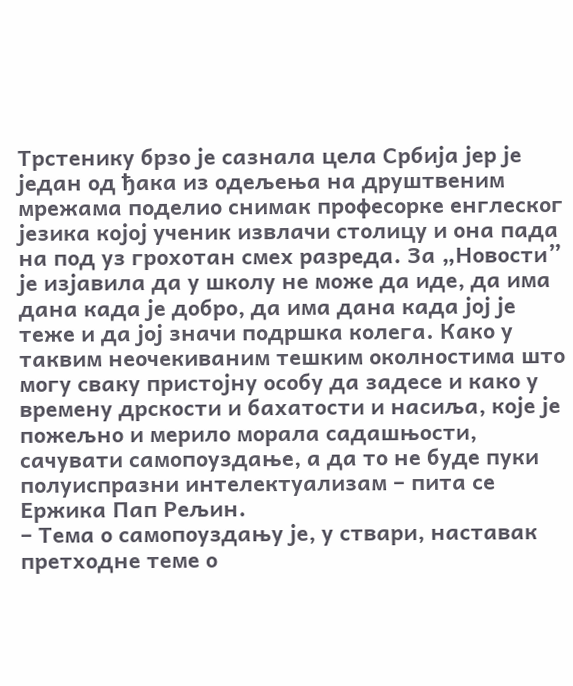Трстенику брзо је сазнала цела Србија јер је један од ђака из одељења на друштвеним мрежама поделио снимак професорке енглеског језика којој ученик извлачи столицу и она пада на под уз грохотан смех разреда. За „Новости” је изјавила да у школу не може да иде, да има дана када је добро, да има дана када јој је теже и да јој значи подршка колега. Како у таквим неочекиваним тешким околностима што могу сваку пристојну особу да задесе и како у времену дрскости и бахатости и насиља, које је пожељно и мерило морала садашњости, сачувати самопоуздање, а да то не буде пуки полуиспразни интелектуализам – пита се Ержика Пап Рељин.
– Тема о самопоуздању је, у ствари, наставак претходне теме о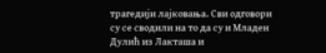трагедији лајковања. Сви одговори су се сводили на то да су и Младен Дулић из Лакташа и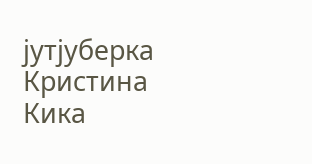јутјуберка Кристина Кика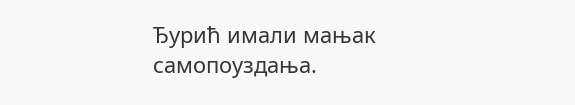Ђурић имали мањак самопоуздања.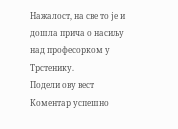Нажалост, на све то је и дошла прича о насиљу над професорком у Трстенику.
Подели ову вест
Комeнтар успeшно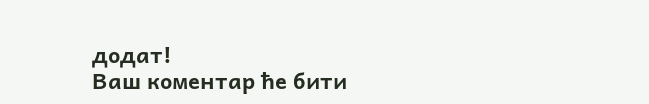додат!
Ваш комeнтар ћe бити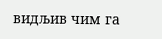видљив чим га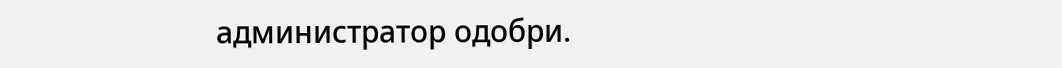администратор одобри.